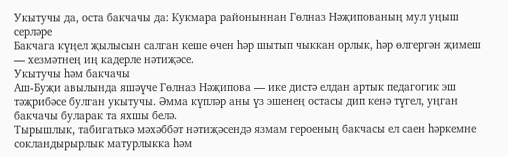Укытучы да, оста бакчачы да: Кукмара районыннан Гөлназ Нәҗипованың мул уңыш серләре
Бакчага күңел җылысын салган кеше өчен һәр шытып чыккан орлык, һәр өлгергән җимеш — хезмәтнең иң кадерле нәтиҗәсе.
Укытучы һәм бакчачы
Аш-Буҗи авылында яшәүче Гөлназ Нәҗипова — ике дистә елдан артык педагогик эш тәҗрибәсе булган укытучы. Әмма күпләр аны үз эшенең остасы дип кенә түгел, уңган бакчачы буларак та яхшы белә.
Тырышлык, табигатькә мәхәббәт нәтиҗәсендә язмам героеның бакчасы ел саен һәркемне сокландырырлык матурлыкка һәм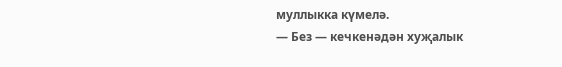муллыкка күмелә.
— Без — кечкенәдән хуҗалык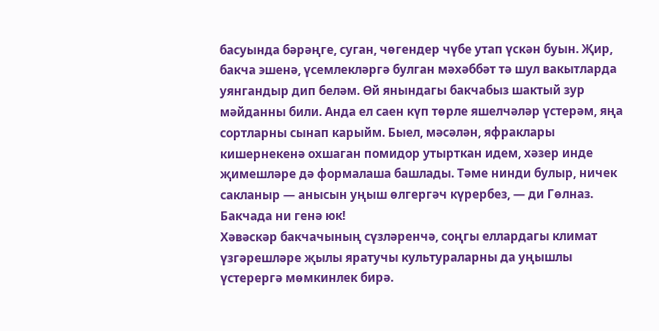басуында бәрәңге, суган, чөгендер чүбе утап үскән буын. Җир, бакча эшенә, үсемлекләргә булган мәхәббәт тә шул вакытларда уянгандыр дип беләм. Өй янындагы бакчабыз шактый зур мәйданны били. Анда ел саен күп төрле яшелчәләр үстерәм, яңа сортларны сынап карыйм. Быел, мәсәлән, яфраклары кишернекенә охшаган помидор утырткан идем, хәзер инде җимешләре дә формалаша башлады. Тәме нинди булыр, ничек сакланыр — анысын уңыш өлгергәч күрербез, — ди Гөлназ.
Бакчада ни генә юк!
Хәвәскәр бакчачының сүзләренчә, соңгы еллардагы климат үзгәрешләре җылы яратучы культураларны да уңышлы үстерергә мөмкинлек бирә.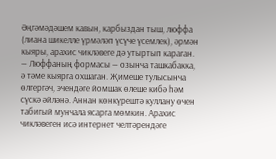Әңгәмәдәшем кавын, карбыздан тыш, люффа (лиана шикелле үрмәләп үсүче үсемлек), әрмән кыяры, арахис чикләвеге дә утыртып караган.
— Люффаның формасы — озынча ташкабакка, ә тәме кыярга охшаган. Җимеше тулысынча өлгергәч, эчендәге йомшак өлеше кибә һәм сүскә әйләнә. Аннан көнкүрештә куллану өчен табигый мунчала ясарга мөмкин. Арахис чикләвеген исә интернет челтәрендәге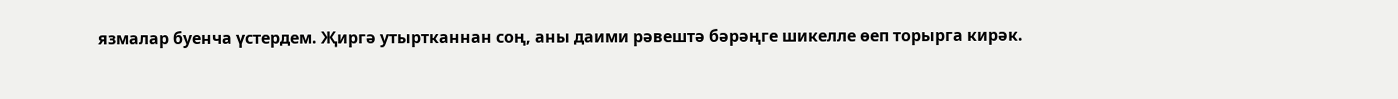язмалар буенча үстердем. Җиргә утыртканнан соң, аны даими рәвештә бәрәңге шикелле өеп торырга кирәк.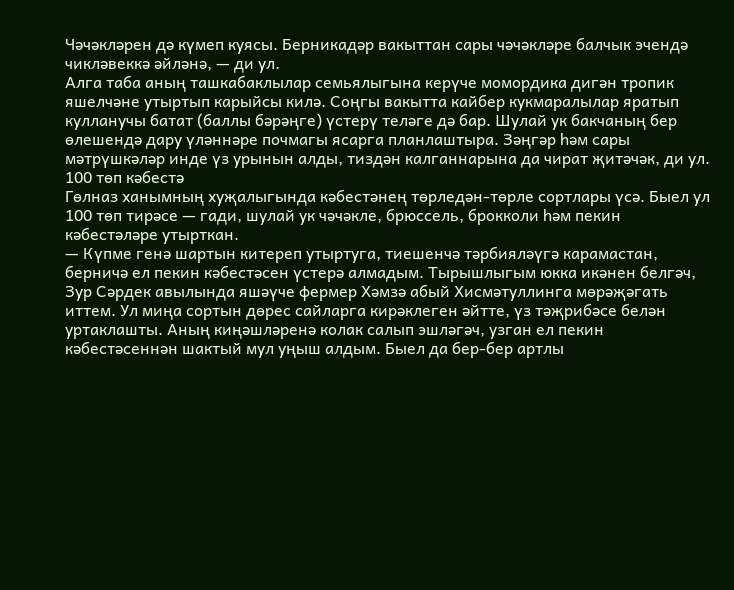Чәчәкләрен дә күмеп куясы. Берникадәр вакыттан сары чәчәкләре балчык эчендә чикләвеккә әйләнә, — ди ул.
Алга таба аның ташкабаклылар семьялыгына керүче момордика дигән тропик яшелчәне утыртып карыйсы килә. Соңгы вакытта кайбер кукмаралылар яратып кулланучы батат (баллы бәрәңге) үстерү теләге дә бар. Шулай ук бакчаның бер өлешендә дару үләннәре почмагы ясарга планлаштыра. Зәңгәр һәм сары мәтрүшкәләр инде үз урынын алды, тиздән калганнарына да чират җитәчәк, ди ул.
100 төп кәбестә
Гөлназ ханымның хуҗалыгында кәбестәнең төрледән-төрле сортлары үсә. Быел ул 100 төп тирәсе — гади, шулай ук чәчәкле, брюссель, брокколи һәм пекин кәбестәләре утырткан.
— Күпме генә шартын китереп утыртуга, тиешенчә тәрбияләүгә карамастан, берничә ел пекин кәбестәсен үстерә алмадым. Тырышлыгым юкка икәнен белгәч, Зур Сәрдек авылында яшәүче фермер Хәмзә абый Хисмәтуллинга мөрәҗәгать иттем. Ул миңа сортын дөрес сайларга кирәклеген әйтте, үз тәҗрибәсе белән уртаклашты. Аның киңәшләренә колак салып эшләгәч, узган ел пекин кәбестәсеннән шактый мул уңыш алдым. Быел да бер-бер артлы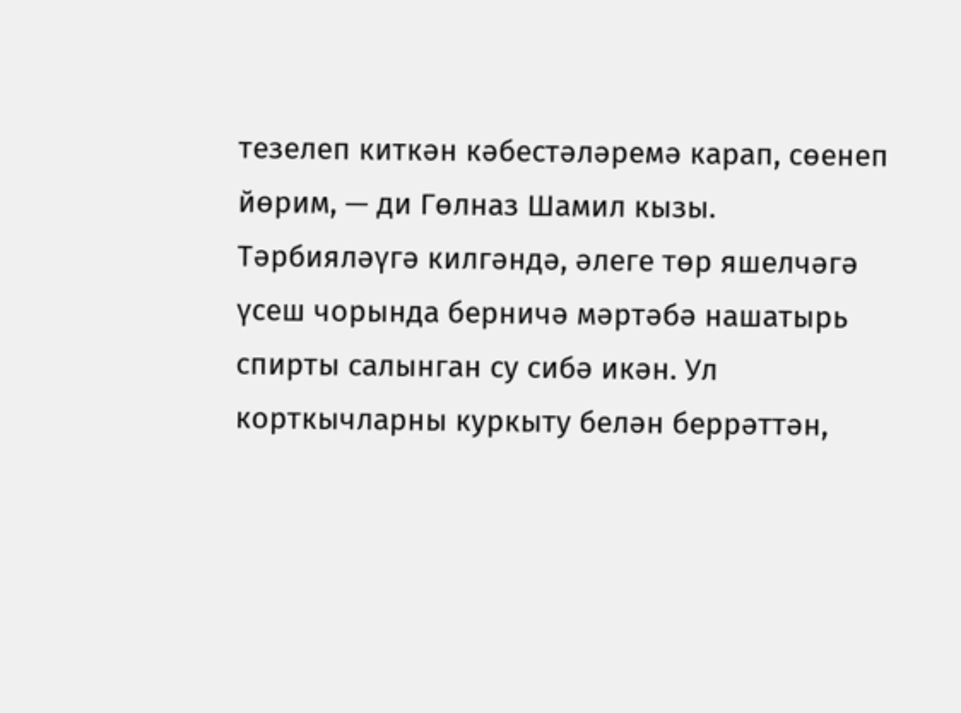тезелеп киткән кәбестәләремә карап, сөенеп йөрим, — ди Гөлназ Шамил кызы.
Тәрбияләүгә килгәндә, әлеге төр яшелчәгә үсеш чорында берничә мәртәбә нашатырь спирты салынган су сибә икән. Ул корткычларны куркыту белән беррәттән,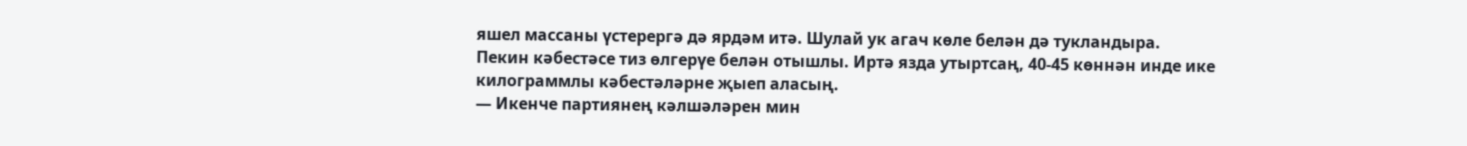яшел массаны үстерергә дә ярдәм итә. Шулай ук агач көле белән дә тукландыра.
Пекин кәбестәсе тиз өлгерүе белән отышлы. Иртә язда утыртсаң, 40-45 көннән инде ике килограммлы кәбестәләрне җыеп аласың.
— Икенче партиянең кәлшәләрен мин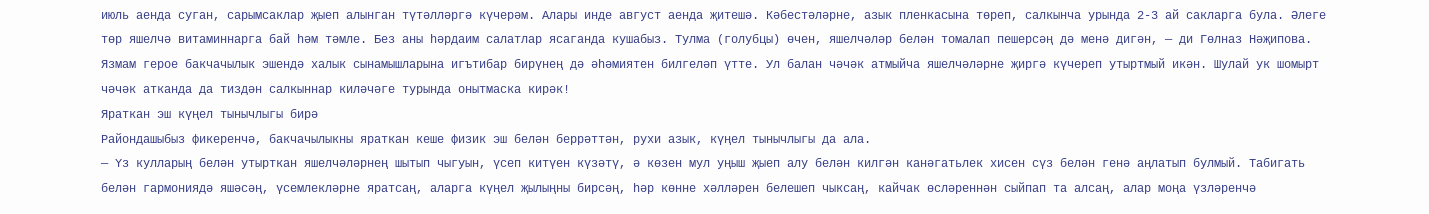июль аенда суган, сарымсаклар җыеп алынган түтәлләргә күчерәм. Алары инде август аенда җитешә. Кәбестәләрне, азык пленкасына төреп, салкынча урында 2-3 ай сакларга була. Әлеге төр яшелчә витаминнарга бай һәм тәмле. Без аны һәрдаим салатлар ясаганда кушабыз. Тулма (голубцы) өчен, яшелчәләр белән томалап пешерсәң дә менә дигән, — ди Гөлназ Нәҗипова.
Язмам герое бакчачылык эшендә халык сынамышларына игътибар бирүнең дә әһәмиятен билгеләп үтте. Ул балан чәчәк атмыйча яшелчәләрне җиргә күчереп утыртмый икән. Шулай ук шомырт чәчәк атканда да тиздән салкыннар киләчәге турында онытмаска кирәк!
Яраткан эш күңел тынычлыгы бирә
Райондашыбыз фикеренчә, бакчачылыкны яраткан кеше физик эш белән беррәттән, рухи азык, күңел тынычлыгы да ала.
— Үз кулларың белән утырткан яшелчәләрнең шытып чыгуын, үсеп китүен күзәтү, ә көзен мул уңыш җыеп алу белән килгән канәгатьлек хисен сүз белән генә аңлатып булмый. Табигать белән гармониядә яшәсәң, үсемлекләрне яратсаң, аларга күңел җылыңны бирсәң, һәр көнне хәлләрен белешеп чыксаң, кайчак өсләреннән сыйпап та алсаң, алар моңа үзләренчә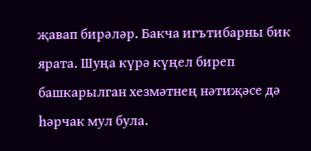җавап бирәләр. Бакча игътибарны бик ярата. Шуңа күрә күңел биреп башкарылган хезмәтнең нәтиҗәсе дә һәрчак мул була.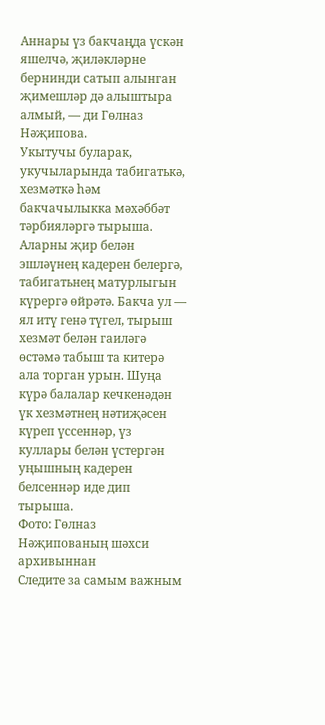Аннары үз бакчаңда үскән яшелчә, җиләкләрне бернинди сатып алынган җимешләр дә алыштыра алмый, — ди Гөлназ Нәҗипова.
Укытучы буларак, укучыларында табигатькә, хезмәткә һәм бакчачылыкка мәхәббәт тәрбияләргә тырыша. Аларны җир белән эшләүнең кадерен белергә, табигатьнең матурлыгын күрергә өйрәтә. Бакча ул — ял итү генә түгел, тырыш хезмәт белән гаиләгә өстәмә табыш та китерә ала торган урын. Шуңа күрә балалар кечкенәдән үк хезмәтнең нәтиҗәсен күреп үссеннәр, үз куллары белән үстергән уңышның кадерен белсеннәр иде дип тырыша.
Фото: Гөлназ Нәҗипованың шәхси архивыннан
Следите за самым важным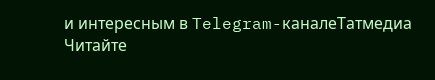и интересным в Telegram-каналеТатмедиа
Читайте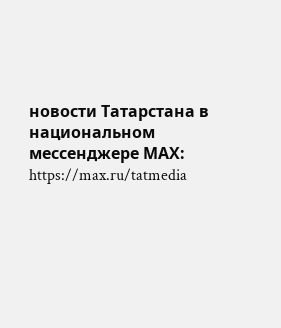новости Татарстана в национальном мессенджере MАХ: https://max.ru/tatmedia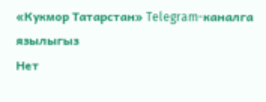«Кукмор Татарстан» Telegram-каналга язылыгыз
Нет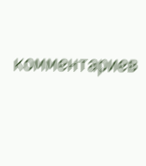комментариев